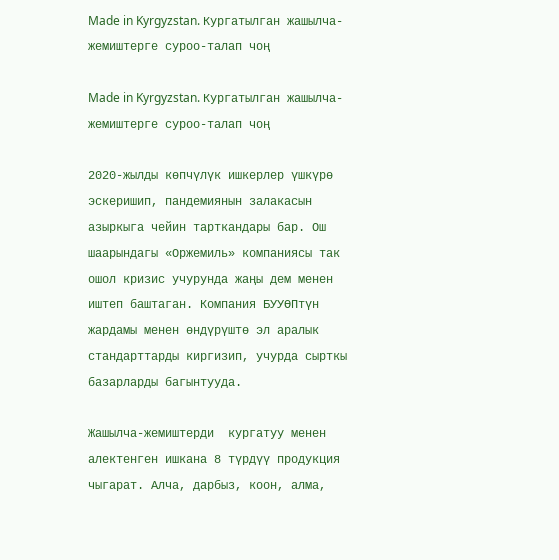Made in Kyrgyzstan. Кургатылган жашылча-жемиштерге суроо-талап чоң

Made in Kyrgyzstan. Кургатылган жашылча-жемиштерге суроо-талап чоң

2020-жылды көпчүлүк ишкерлер үшкүрө эскеришип, пандемиянын залакасын азыркыга чейин тарткандары бар. Ош шаарындагы «Оржемиль» компаниясы так ошол кризис учурунда жаңы дем менен иштеп баштаган. Компания БУУӨПтүн жардамы менен өндүрүштө эл аралык стандарттарды киргизип, учурда сырткы базарларды багынтууда.

Жашылча-жемиштерди  кургатуу менен алектенген ишкана 8 түрдүү продукция чыгарат. Алча, дарбыз, коон, алма,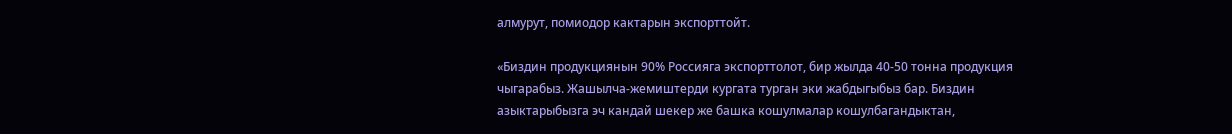алмурут, помиодор кактарын экспорттойт.

«Биздин продукциянын 90% Россияга экспорттолот, бир жылда 40-50 тонна продукция чыгарабыз. Жашылча-жемиштерди кургата турган эки жабдыгыбыз бар. Биздин азыктарыбызга эч кандай шекер же башка кошулмалар кошулбагандыктан,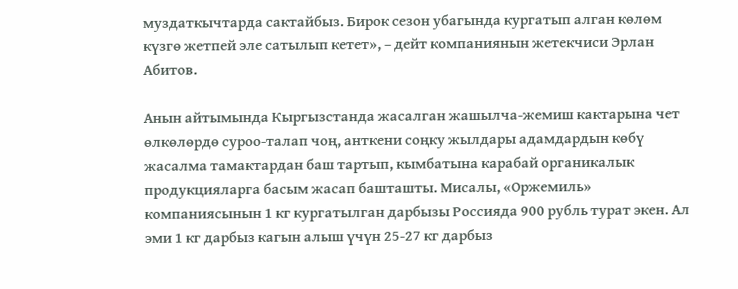муздаткычтарда сактайбыз. Бирок сезон убагында кургатып алган көлөм күзгө жетпей эле сатылып кетет», – дейт компаниянын жетекчиси Эрлан Абитов.

Анын айтымында Кыргызстанда жасалган жашылча-жемиш кактарына чет өлкөлөрдө суроо-талап чоң, анткени соңку жылдары адамдардын көбү жасалма тамактардан баш тартып, кымбатына карабай органикалык продукцияларга басым жасап башташты. Мисалы, «Оржемиль» компаниясынын 1 кг кургатылган дарбызы Россияда 900 рубль турат экен. Ал эми 1 кг дарбыз кагын алыш үчүн 25-27 кг дарбыз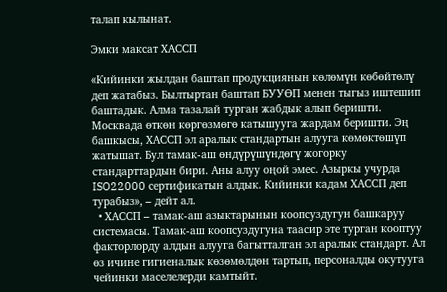талап кылынат.

Эмки максат ХАССП

«Кийинки жылдан баштап продукциянын көлөмүн көбөйтөлү деп жатабыз. Былтыртан баштап БУУӨП менен тыгыз иштешип баштадык. Алма тазалай турган жабдык алып беришти. Москвада өткөн көргөзмөгө катышууга жардам беришти. Эң башкысы, ХАССП эл аралык стандартын алууга көмөктөшүп жатышат. Бул тамак-аш өндүрүшүндөгү жогорку стандарттардын бири. Аны алуу оңой эмес. Азыркы учурда ISO22000 сертификатын алдык. Кийинки кадам ХАССП деп турабыз», – дейт ал.
  • ХАССП – тамак-аш азыктарынын коопсуздугун башкаруу системасы. Тамак-аш коопсуздугуна таасир эте турган кооптуу факторлорду алдын алууга багытталган эл аралык стандарт. Ал өз ичине гигиеналык көзөмөлдөн тартып, персоналды окутууга чейинки маселелерди камтыйт.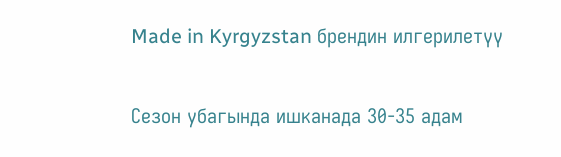Made in Kyrgyzstan брендин илгерилетүү

Сезон убагында ишканада 30-35 адам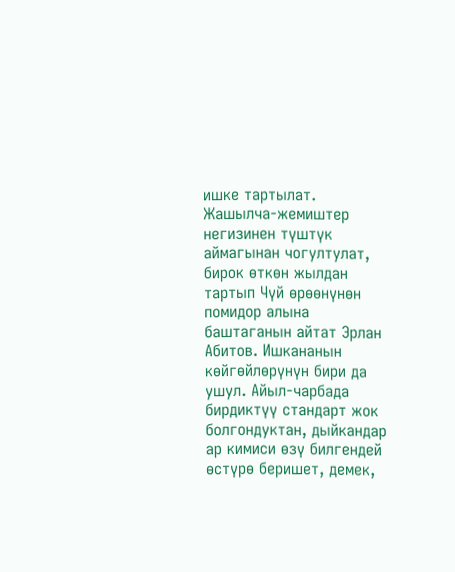ишке тартылат. Жашылча-жемиштер негизинен түштүк аймагынан чогултулат, бирок өткөн жылдан тартып Чүй өрөөнүнөн помидор алына баштаганын айтат Эрлан Абитов. Ишкананын көйгөйлөрүнүн бири да ушул. Айыл-чарбада бирдиктүү стандарт жок болгондуктан, дыйкандар ар кимиси өзү билгендей өстүрө беришет, демек,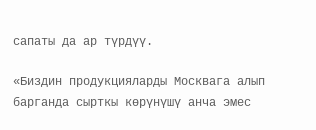сапаты да ар түрдүү.

«Биздин продукцияларды Москвага алып барганда сырткы көрүнүшү анча эмес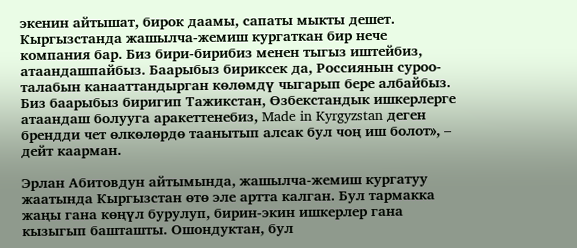экенин айтышат, бирок даамы, сапаты мыкты дешет. Кыргызстанда жашылча-жемиш кургаткан бир нече компания бар. Биз бири-бирибиз менен тыгыз иштейбиз, атаандашпайбыз. Баарыбыз бириксек да, Россиянын суроо-талабын канааттандырган көлөмдү чыгарып бере албайбыз. Биз баарыбыз биригип Тажикстан, Өзбекстандык ишкерлерге атаандаш болууга аракеттенебиз, Made in Kyrgyzstan деген брендди чет өлкөлөрдө таанытып алсак бул чоң иш болот», – дейт каарман.

Эрлан Абитовдун айтымында, жашылча-жемиш кургатуу жаатында Кыргызстан өтө эле артта калган. Бул тармакка жаңы гана көңүл бурулуп, бирин-экин ишкерлер гана кызыгып башташты. Ошондуктан, бул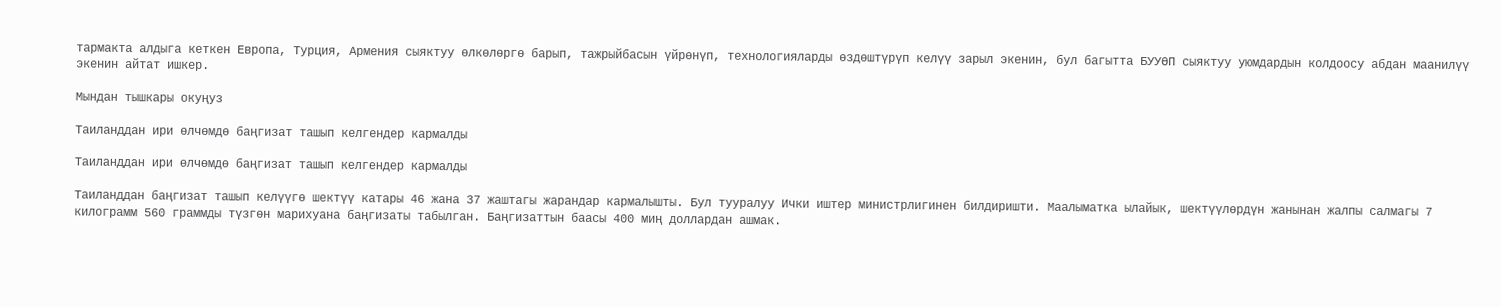тармакта алдыга кеткен Европа, Турция, Армения сыяктуу өлкөлөргө барып, тажрыйбасын үйрөнүп, технологияларды өздөштүрүп келүү зарыл экенин, бул багытта БУУӨП сыяктуу уюмдардын колдоосу абдан маанилүү экенин айтат ишкер.

Мындан тышкары окуңуз

Таиланддан ири өлчөмдө баңгизат ташып келгендер кармалды

Таиланддан ири өлчөмдө баңгизат ташып келгендер кармалды

Таиланддан баңгизат ташып келүүгө шектүү катары 46 жана 37 жаштагы жарандар кармалышты. Бул тууралуу Ички иштер министрлигинен билдиришти. Маалыматка ылайык, шектүүлөрдүн жанынан жалпы салмагы 7 килограмм 560 граммды түзгөн марихуана баңгизаты табылган. Баңгизаттын баасы 400 миң доллардан ашмак.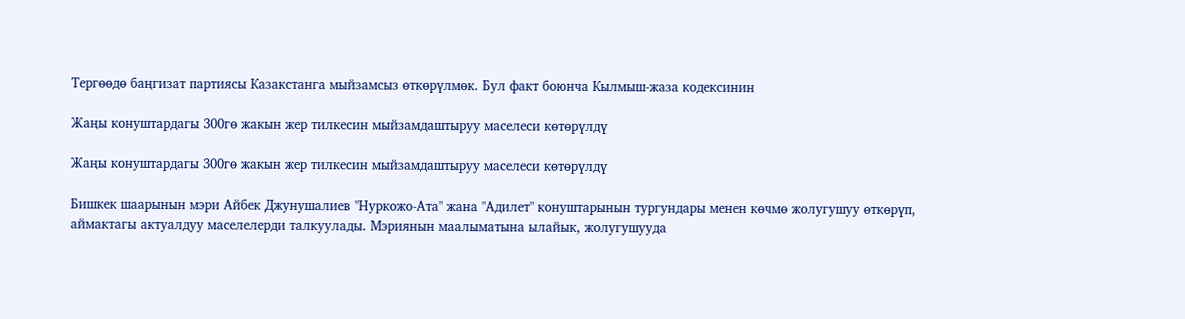Тергөөдө баңгизат партиясы Казакстанга мыйзамсыз өткөрүлмөк. Бул факт боюнча Кылмыш-жаза кодексинин

Жаңы конуштардагы 300гө жакын жер тилкесин мыйзамдаштыруу маселеси көтөрүлдү

Жаңы конуштардагы 300гө жакын жер тилкесин мыйзамдаштыруу маселеси көтөрүлдү

Бишкек шаарынын мэри Айбек Джунушалиев "Нуркожо-Ата" жана "Адилет" конуштарынын тургундары менен көчмө жолугушуу өткөрүп, аймактагы актуалдуу маселелерди талкуулады. Мэриянын маалыматына ылайык, жолугушууда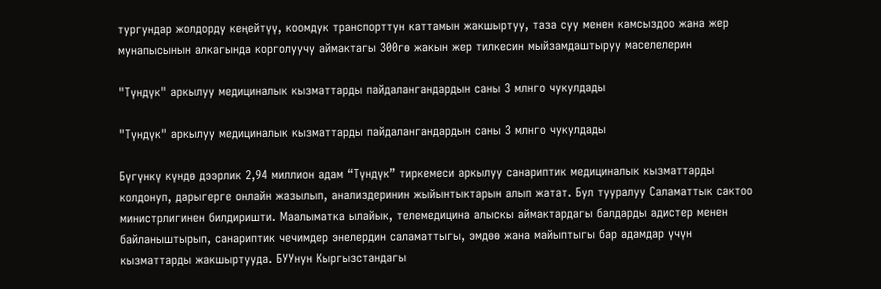тургундар жолдорду кеңейтүү, коомдук транспорттун каттамын жакшыртуу, таза суу менен камсыздоо жана жер мунапысынын алкагында корголуучу аймактагы 300гө жакын жер тилкесин мыйзамдаштыруу маселелерин

"Түндүк" аркылуу медициналык кызматтарды пайдалангандардын саны 3 млнго чукулдады

"Түндүк" аркылуу медициналык кызматтарды пайдалангандардын саны 3 млнго чукулдады

Бүгүнкү күндө дээрлик 2,94 миллион адам “Түндүк” тиркемеси аркылуу санариптик медициналык кызматтарды колдонуп, дарыгерге онлайн жазылып, анализдеринин жыйынтыктарын алып жатат. Бул тууралуу Саламаттык сактоо министрлигинен билдиришти. Маалыматка ылайык, телемедицина алыскы аймактардагы балдарды адистер менен байланыштырып, санариптик чечимдер энелердин саламаттыгы, эмдөө жана майыптыгы бар адамдар үчүн кызматтарды жакшыртууда. БУУнун Кыргызстандагы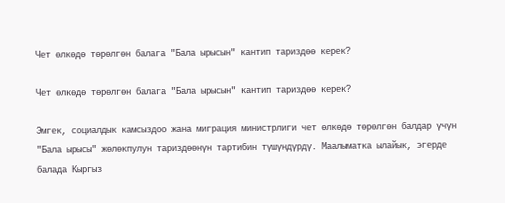Чет өлкөдө төрөлгөн балага "Бала ырысын" кантип тариздөө керек?

Чет өлкөдө төрөлгөн балага "Бала ырысын" кантип тариздөө керек?

Эмгек, социалдык камсыздоо жана миграция министрлиги чет өлкөдө төрөлгөн балдар үчүн "Бала ырысы" жөлөкпулун тариздөөнүн тартибин түшүндүрдү. Маалыматка ылайык, эгерде балада Кыргыз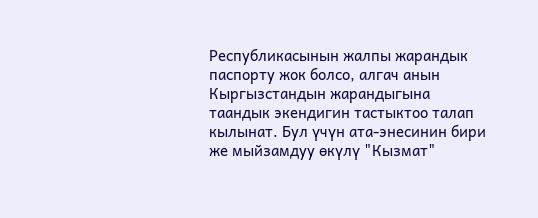Республикасынын жалпы жарандык паспорту жок болсо, алгач анын Кыргызстандын жарандыгына таандык экендигин тастыктоо талап кылынат. Бул үчүн ата-энесинин бири же мыйзамдуу өкүлү "Кызмат"